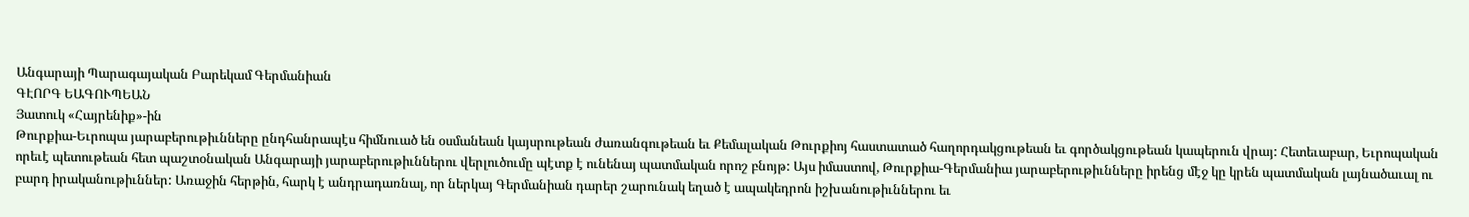Անգարայի Պարագայական Բարեկամ Գերմանիան
ԳԷՈՐԳ ԵԱԳՈՒՊԵԱՆ
Յատուկ «Հայրենիք»-ին
Թուրքիա-Եւրոպա յարաբերութիւնները ընդհանրապէս հիմնուած են օսմանեան կայսրութեան ժառանգութեան եւ Քեմալական Թուրքիոյ հաստատած հաղորդակցութեան եւ գործակցութեան կապերուն վրայ: Հետեւաբար, Եւրոպական որեւէ պետութեան հետ պաշտօնական Անգարայի յարաբերութիւններու վերլուծումը պէտք է ունենայ պատմական որոշ բնոյթ: Այս իմաստով, Թուրքիա-Գերմանիա յարաբերութիւնները իրենց մէջ կը կրեն պատմական լայնածաւալ ու բարդ իրականութիւններ: Առաջին հերթին, հարկ է անդրադառնալ, որ ներկայ Գերմանիան դարեր շարունակ եղած է ապակեդրոն իշխանութիւններու եւ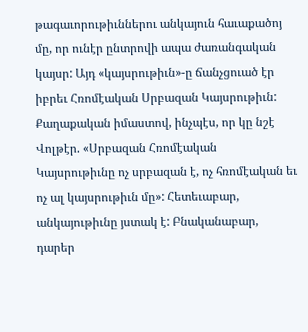թագաւորութիւններու անկայուն հաւաքածոյ մը, որ ունէր ընտրովի ապա ժառանգական կայսր: Այդ «կայսրութիւն»-ը ճանչցուած էր իբրեւ Հռոմէական Սրբազան Կայսրութիւն: Քաղաքական իմաստով, ինչպէս, որ կը նշէ Վոլթէր. «Սրբազան Հռոմէական Կայսրութիւնը ոչ սրբազան է, ոչ հռոմէական եւ ոչ ալ կայսրութիւն մը»: Հետեւաբար, անկայութիւնը յստակ է: Բնականաբար, դարեր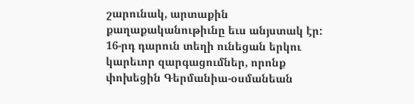շարունակ, արտաքին քաղաքականութիւնը եւս անյստակ էր:
16-րդ դարուն տեղի ունեցան երկու կարեւոր զարգացումներ, որոնք փոխեցին Գերմանիա-օսմանեան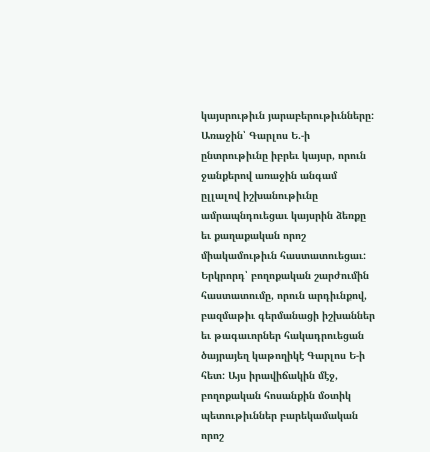կայսրութիւն յարաբերութիւնները: Առաջին՝ Գարլոս Ե.-ի ընտրութիւնը իբրեւ կայսր, որուն ջանքերով առաջին անգամ ըլլալով իշխանութիւնը ամրապնդուեցաւ կայսրին ձեռքը եւ քաղաքական որոշ միակամութիւն հաստատուեցաւ: Երկրորդ՝ բողոքական շարժումին հաստատումը, որուն արդիւնքով, բազմաթիւ գերմանացի իշխաններ եւ թագաւորներ հակադրուեցան ծայրայեղ կաթողիկէ Գարլոս Ե-ի հետ: Այս իրավիճակին մէջ, բողոքական հոսանքին մօտիկ պետութիւններ բարեկամական որոշ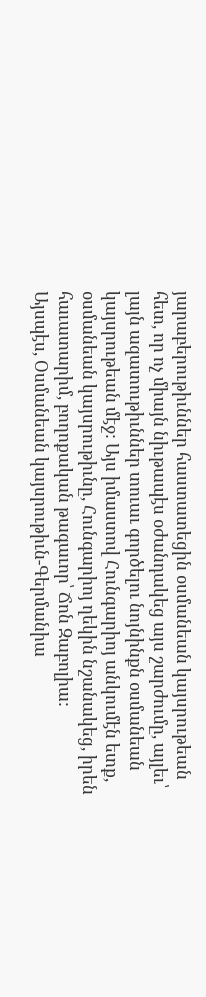յարաբերութիւններ հաստատեցին օսմանեան կայսրութեան հետ, որ ոչ միայն նիւթապէս օժանդակեց այս շարժումը, այլեւ՝ լայն ազատութիւններ տուաւ գործելու նոյնինքն օսմանեան կայսրութեան մէջ: Այս իմաստով Հունգարիոյ անկումէն ետք, օսմանեան կայսրութիւնը, Հունգարիոյ ղեկին նշանակեց, իրեն հաւատարիմ, բողոքական թագաւոր՝ Ճոն Զաբոլիա:
Այսպէս, Օսմանեան կայսրութիւն-Գերմանիա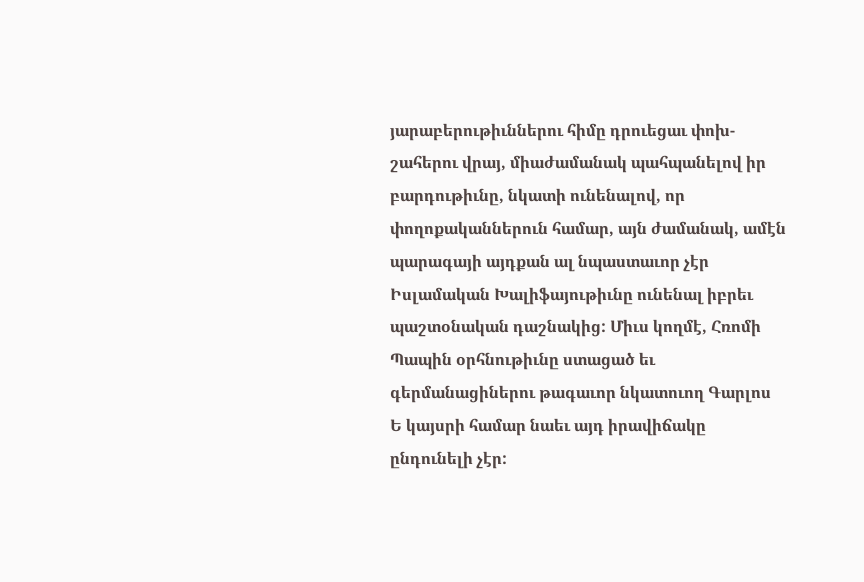յարաբերութիւններու հիմը դրուեցաւ փոխ-շահերու վրայ, միաժամանակ պահպանելով իր բարդութիւնը, նկատի ունենալով, որ փողոքականներուն համար, այն ժամանակ, ամէն պարագայի այդքան ալ նպաստաւոր չէր Իսլամական Խալիֆայութիւնը ունենալ իբրեւ պաշտօնական դաշնակից: Միւս կողմէ, Հռոմի Պապին օրհնութիւնը ստացած եւ գերմանացիներու թագաւոր նկատուող Գարլոս Ե կայսրի համար նաեւ այդ իրավիճակը ընդունելի չէր: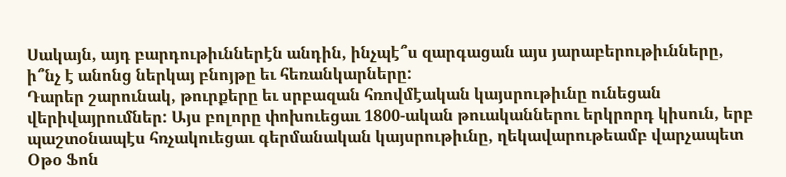Սակայն, այդ բարդութիւններէն անդին, ինչպէ՞ս զարգացան այս յարաբերութիւնները, ի՞նչ է անոնց ներկայ բնոյթը եւ հեռանկարները:
Դարեր շարունակ, թուրքերը եւ սրբազան հռովմէական կայսրութիւնը ունեցան վերիվայրումներ: Այս բոլորը փոխուեցաւ 1800-ական թուականներու երկրորդ կիսուն, երբ պաշտօնապէս հռչակուեցաւ գերմանական կայսրութիւնը, ղեկավարութեամբ վարչապետ Օթօ Ֆոն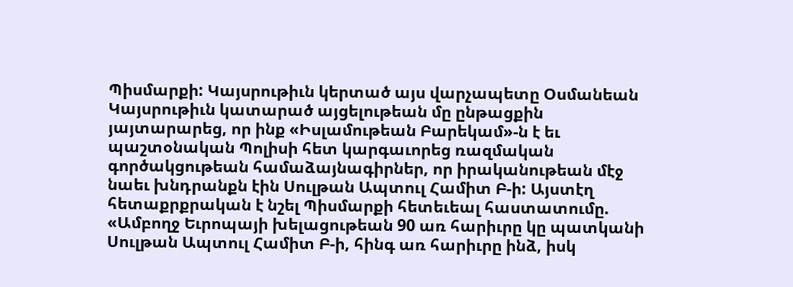Պիսմարքի: Կայսրութիւն կերտած այս վարչապետը Օսմանեան Կայսրութիւն կատարած այցելութեան մը ընթացքին յայտարարեց, որ ինք «Իսլամութեան Բարեկամ»-ն է եւ պաշտօնական Պոլիսի հետ կարգաւորեց ռազմական գործակցութեան համաձայնագիրներ, որ իրականութեան մէջ նաեւ խնդրանքն էին Սուլթան Ապտուլ Համիտ Բ-ի: Այստէղ հետաքրքրական է նշել Պիսմարքի հետեւեալ հաստատումը. «Ամբողջ Եւրոպայի խելացութեան 90 առ հարիւրը կը պատկանի Սուլթան Ապտուլ Համիտ Բ-ի, հինգ առ հարիւրը ինձ, իսկ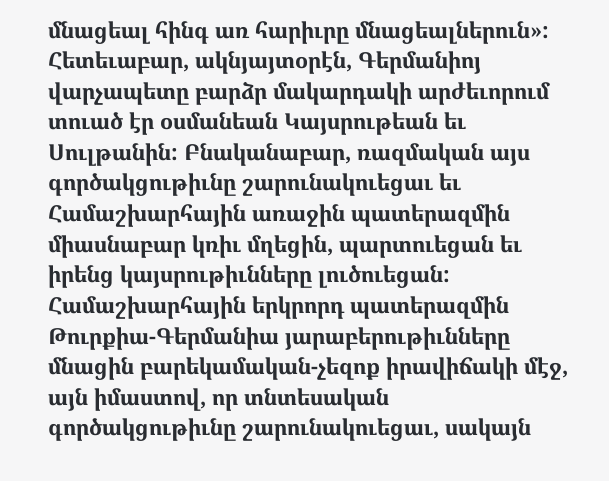մնացեալ հինգ առ հարիւրը մնացեալներուն»: Հետեւաբար, ակնյայտօրէն, Գերմանիոյ վարչապետը բարձր մակարդակի արժեւորում տուած էր օսմանեան Կայսրութեան եւ Սուլթանին: Բնականաբար, ռազմական այս գործակցութիւնը շարունակուեցաւ եւ Համաշխարհային առաջին պատերազմին միասնաբար կռիւ մղեցին, պարտուեցան եւ իրենց կայսրութիւնները լուծուեցան: Համաշխարհային երկրորդ պատերազմին Թուրքիա-Գերմանիա յարաբերութիւնները մնացին բարեկամական-չեզոք իրավիճակի մէջ, այն իմաստով, որ տնտեսական գործակցութիւնը շարունակուեցաւ, սակայն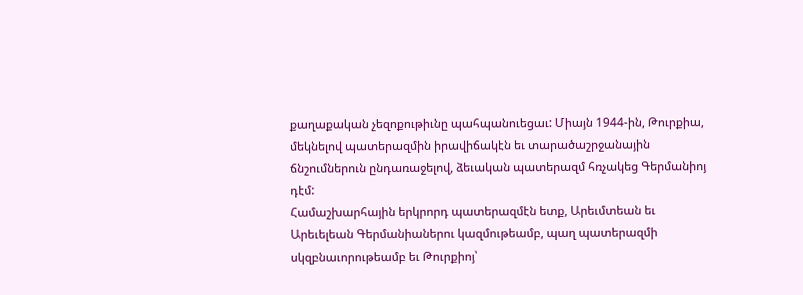քաղաքական չեզոքութիւնը պահպանուեցաւ: Միայն 1944-ին, Թուրքիա, մեկնելով պատերազմին իրավիճակէն եւ տարածաշրջանային ճնշումներուն ընդառաջելով, ձեւական պատերազմ հռչակեց Գերմանիոյ դէմ:
Համաշխարհային երկրորդ պատերազմէն ետք, Արեւմտեան եւ Արեւելեան Գերմանիաներու կազմութեամբ, պաղ պատերազմի սկզբնաւորութեամբ եւ Թուրքիոյ՝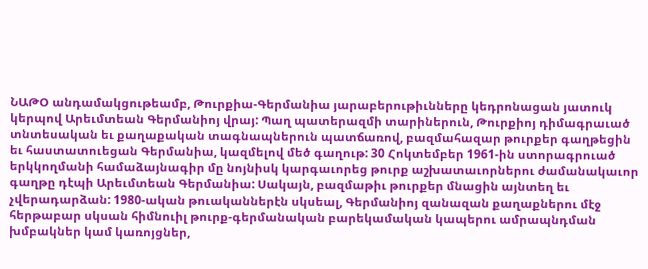ՆԱԹՕ անդամակցութեամբ, Թուրքիա-Գերմանիա յարաբերութիւնները կեդրոնացան յատուկ կերպով Արեւմտեան Գերմանիոյ վրայ: Պաղ պատերազմի տարիներուն, Թուրքիոյ դիմագրաւած տնտեսական եւ քաղաքական տագնապներուն պատճառով, բազմահազար թուրքեր գաղթեցին եւ հաստատուեցան Գերմանիա, կազմելով մեծ գաղութ: 30 Հոկտեմբեր 1961-ին ստորագրուած երկկողմանի համաձայնագիր մը նոյնիսկ կարգաւորեց թուրք աշխատաւորներու ժամանակաւոր գաղթը դէպի Արեւմտեան Գերմանիա: Սակայն, բազմաթիւ թուրքեր մնացին այնտեղ եւ չվերադարձան: 1980-ական թուականներէն սկսեալ, Գերմանիոյ զանազան քաղաքներու մէջ հերթաբար սկսան հիմնուիլ թուրք-գերմանական բարեկամական կապերու ամրապնդման խմբակներ կամ կառոյցներ,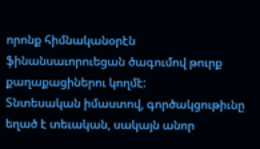որոնք հիմնականօրէն ֆինանսաւորուեցան ծագումով թուրք քաղաքացիներու կողմէ:
Տնտեսական իմաստով, գործակցութիւնը եղած է տեւական, սակայն անոր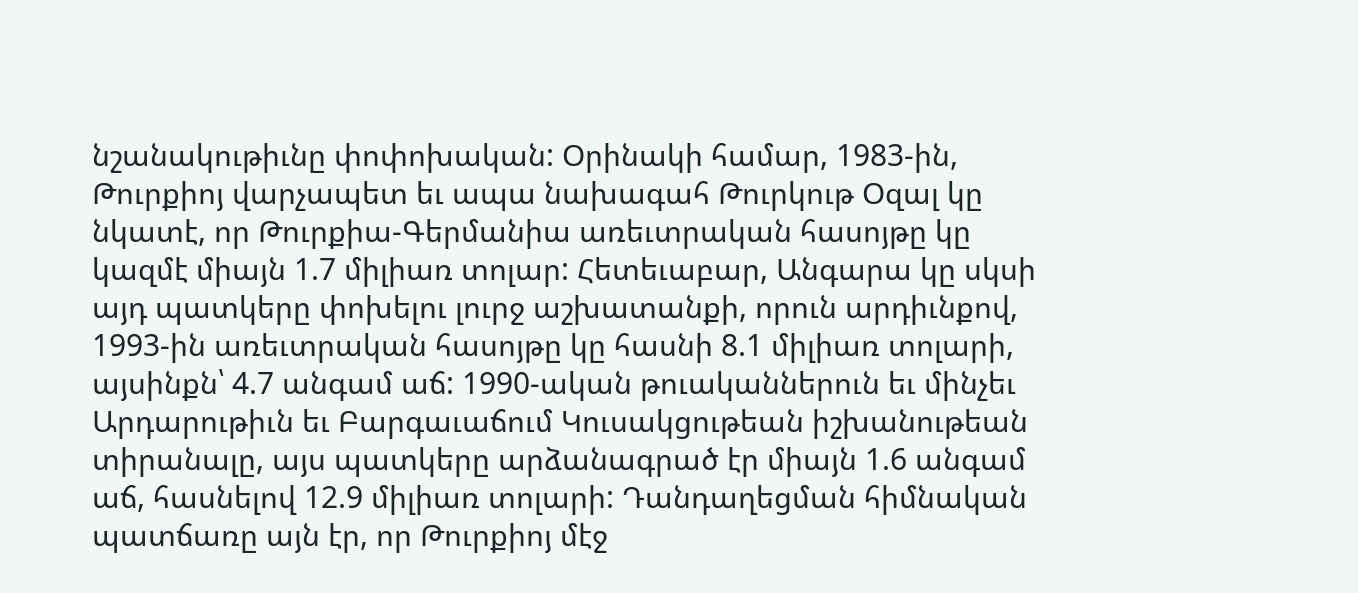նշանակութիւնը փոփոխական: Օրինակի համար, 1983-ին, Թուրքիոյ վարչապետ եւ ապա նախագահ Թուրկութ Օզալ կը նկատէ, որ Թուրքիա-Գերմանիա առեւտրական հասոյթը կը կազմէ միայն 1.7 միլիառ տոլար: Հետեւաբար, Անգարա կը սկսի այդ պատկերը փոխելու լուրջ աշխատանքի, որուն արդիւնքով, 1993-ին առեւտրական հասոյթը կը հասնի 8.1 միլիառ տոլարի, այսինքն՝ 4.7 անգամ աճ: 1990-ական թուականներուն եւ մինչեւ Արդարութիւն եւ Բարգաւաճում Կուսակցութեան իշխանութեան տիրանալը, այս պատկերը արձանագրած էր միայն 1.6 անգամ աճ, հասնելով 12.9 միլիառ տոլարի: Դանդաղեցման հիմնական պատճառը այն էր, որ Թուրքիոյ մէջ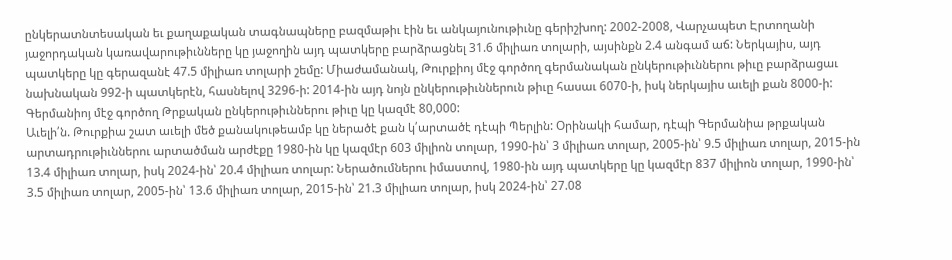ընկերատնտեսական եւ քաղաքական տագնապները բազմաթիւ էին եւ անկայունութիւնը գերիշխող: 2002-2008, Վարչապետ Էրտողանի յաջորդական կառավարութիւնները կը յաջողին այդ պատկերը բարձրացնել 31.6 միլիառ տոլարի, այսինքն 2.4 անգամ աճ: Ներկայիս, այդ պատկերը կը գերազանէ 47.5 միլիառ տոլարի շեմը: Միաժամանակ, Թուրքիոյ մէջ գործող գերմանական ընկերութիւններու թիւը բարձրացաւ նախնական 992-ի պատկերէն, հասնելով 3296-ի: 2014-ին այդ նոյն ընկերութիւններուն թիւը հասաւ 6070-ի, իսկ ներկայիս աւելի քան 8000-ի: Գերմանիոյ մէջ գործող Թրքական ընկերութիւններու թիւը կը կազմէ 80,000:
Աւելի՛ն. Թուրքիա շատ աւելի մեծ քանակութեամբ կը ներածէ քան կ՛արտածէ դէպի Պերլին: Օրինակի համար, դէպի Գերմանիա թրքական արտադրութիւններու արտածման արժէքը 1980-ին կը կազմէր 603 միլիոն տոլար, 1990-ին՝ 3 միլիառ տոլար, 2005-ին՝ 9.5 միլիառ տոլար, 2015-ին 13.4 միլիառ տոլար, իսկ 2024-ին՝ 20.4 միլիառ տոլար: Ներածումներու իմաստով, 1980-ին այդ պատկերը կը կազմէր 837 միլիոն տոլար, 1990-ին՝ 3.5 միլիառ տոլար, 2005-ին՝ 13.6 միլիառ տոլար, 2015-ին՝ 21.3 միլիառ տոլար, իսկ 2024-ին՝ 27.08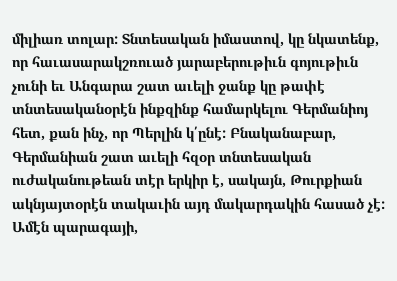միլիառ տոլար: Տնտեսական իմաստով, կը նկատենք, որ հաւասարակշռուած յարաբերութիւն գոյութիւն չունի եւ Անգարա շատ աւելի ջանք կը թափէ տնտեսականօրէն ինքզինք համարկելու Գերմանիոյ հետ, քան ինչ, որ Պերլին կ՛ընէ: Բնականաբար, Գերմանիան շատ աւելի հզօր տնտեսական ուժականութեան տէր երկիր է, սակայն, Թուրքիան ակնյայտօրէն տակաւին այդ մակարդակին հասած չէ: Ամէն պարագայի,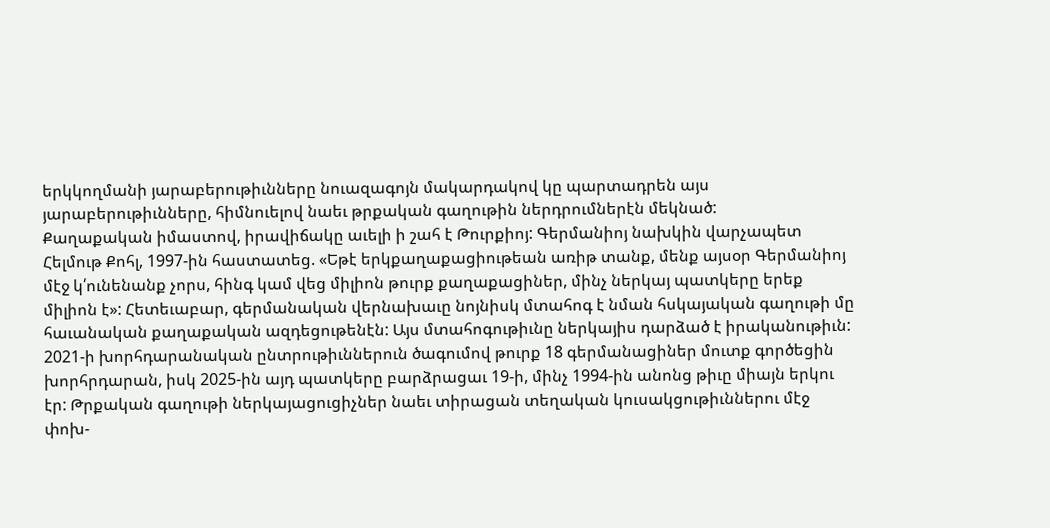երկկողմանի յարաբերութիւնները նուազագոյն մակարդակով կը պարտադրեն այս յարաբերութիւնները, հիմնուելով նաեւ թրքական գաղութին ներդրումներէն մեկնած:
Քաղաքական իմաստով, իրավիճակը աւելի ի շահ է Թուրքիոյ: Գերմանիոյ նախկին վարչապետ Հելմութ Քոհլ, 1997-ին հաստատեց. «Եթէ երկքաղաքացիութեան առիթ տանք, մենք այսօր Գերմանիոյ մէջ կ՛ունենանք չորս, հինգ կամ վեց միլիոն թուրք քաղաքացիներ, մինչ ներկայ պատկերը երեք միլիոն է»: Հետեւաբար, գերմանական վերնախաւը նոյնիսկ մտահոգ է նման հսկայական գաղութի մը հաւանական քաղաքական ազդեցութենէն: Այս մտահոգութիւնը ներկայիս դարձած է իրականութիւն: 2021-ի խորհդարանական ընտրութիւններուն ծագումով թուրք 18 գերմանացիներ մուտք գործեցին խորհրդարան, իսկ 2025-ին այդ պատկերը բարձրացաւ 19-ի, մինչ 1994-ին անոնց թիւը միայն երկու էր: Թրքական գաղութի ներկայացուցիչներ նաեւ տիրացան տեղական կուսակցութիւններու մէջ փոխ-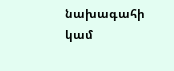նախագահի կամ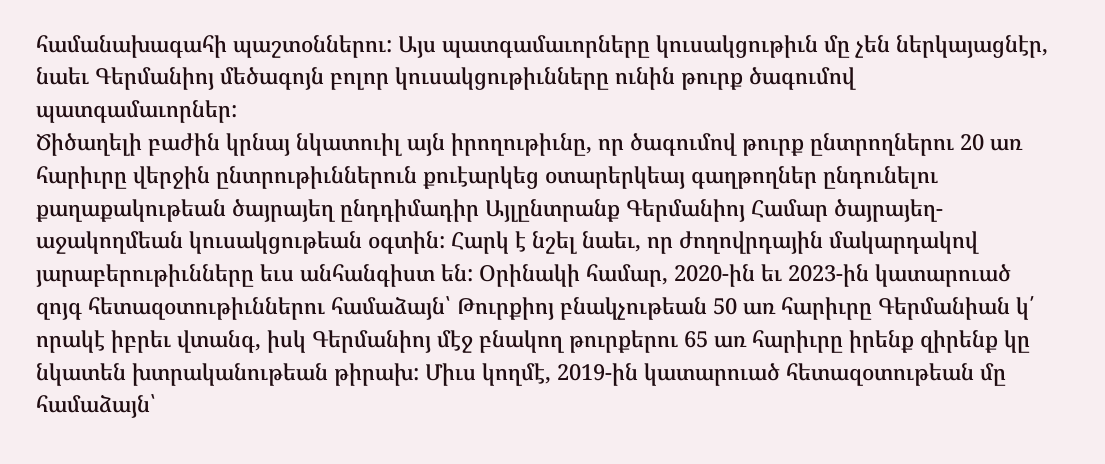համանախագահի պաշտօններու: Այս պատգամաւորները կուսակցութիւն մը չեն ներկայացնէր, նաեւ Գերմանիոյ մեծագոյն բոլոր կուսակցութիւնները ունին թուրք ծագումով պատգամաւորներ:
Ծիծաղելի բաժին կրնայ նկատուիլ այն իրողութիւնը, որ ծագումով թուրք ընտրողներու 20 առ հարիւրը վերջին ընտրութիւններուն քուէարկեց օտարերկեայ գաղթողներ ընդունելու քաղաքակութեան ծայրայեղ ընդդիմադիր Այլընտրանք Գերմանիոյ Համար ծայրայեղ-աջակողմեան կուսակցութեան օգտին: Հարկ է նշել նաեւ, որ ժողովրդային մակարդակով յարաբերութիւնները եւս անհանգիստ են: Օրինակի համար, 2020-ին եւ 2023-ին կատարուած զոյգ հետազօտութիւններու համաձայն՝ Թուրքիոյ բնակչութեան 50 առ հարիւրը Գերմանիան կ՛ որակէ իբրեւ վտանգ, իսկ Գերմանիոյ մէջ բնակող թուրքերու 65 առ հարիւրը իրենք զիրենք կը նկատեն խտրականութեան թիրախ: Միւս կողմէ, 2019-ին կատարուած հետազօտութեան մը համաձայն՝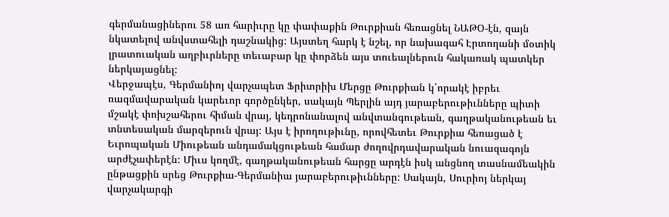գերմանացիներու 58 առ հարիւրը կը փափաքին Թուրքիան հեռացնել ՆԱԹՕ-էն, զայն նկատելով անվստահելի դաշնակից: Այստեղ հարկ է նշել, որ նախագահ Էրտողանի մօտիկ լրատուական աղբիւրները տեւաբար կը փորձեն այս տուեալներուն հակառակ պատկեր ներկայացնել:
Վերջապէս, Գերմանիոյ վարչապետ Ֆրիտրիխ Մերցը Թուրքիան կ՛որակէ իբրեւ ռազմավարական կարեւոր գործընկեր, սակայն Պերլին այդ յարաբերութիւնները պիտի մշակէ փոխշահերու հիման վրայ, կեդրոնանալով անվտանգութեան, գաղթականութեան եւ տնտեսական մարզերուն վրայ: Այս է իրողութիւնը, որովհետեւ Թուրքիա հեռացած է Եւրոպական Միութեան անդամակցութեան համար ժողովրդավարական նուազագոյն արժէչափերէն: Միւս կողմէ, գաղթականութեան հարցը արդէն իսկ անցնող տասնամեակին ընթացքին սրեց Թուրքիա-Գերմանիա յարաբերութիւնները: Սակայն, Սուրիոյ ներկայ վարչակարգի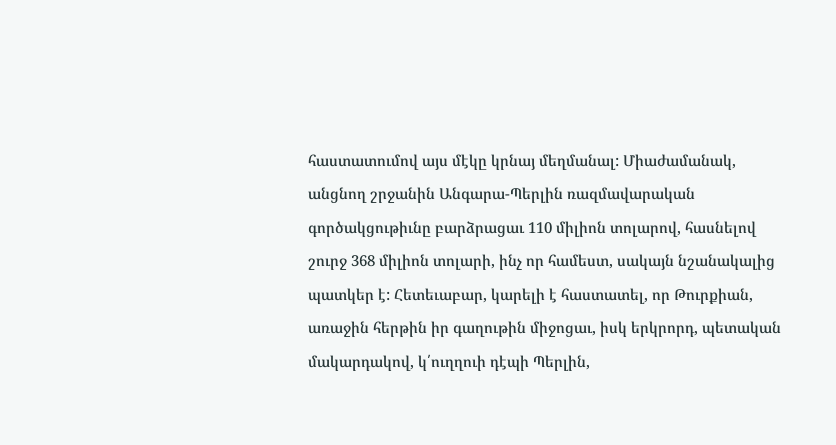հաստատումով այս մէկը կրնայ մեղմանալ: Միաժամանակ, անցնող շրջանին Անգարա-Պերլին ռազմավարական գործակցութիւնը բարձրացաւ 110 միլիոն տոլարով, հասնելով շուրջ 368 միլիոն տոլարի, ինչ որ համեստ, սակայն նշանակալից պատկեր է: Հետեւաբար, կարելի է հաստատել, որ Թուրքիան, առաջին հերթին իր գաղութին միջոցաւ, իսկ երկրորդ, պետական մակարդակով, կ՛ուղղուի դէպի Պերլին,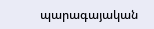պարագայական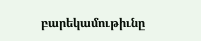բարեկամութիւնը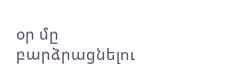օր մը բարձրացնելու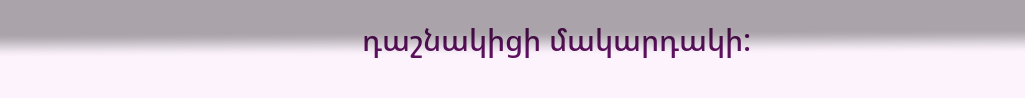դաշնակիցի մակարդակի: